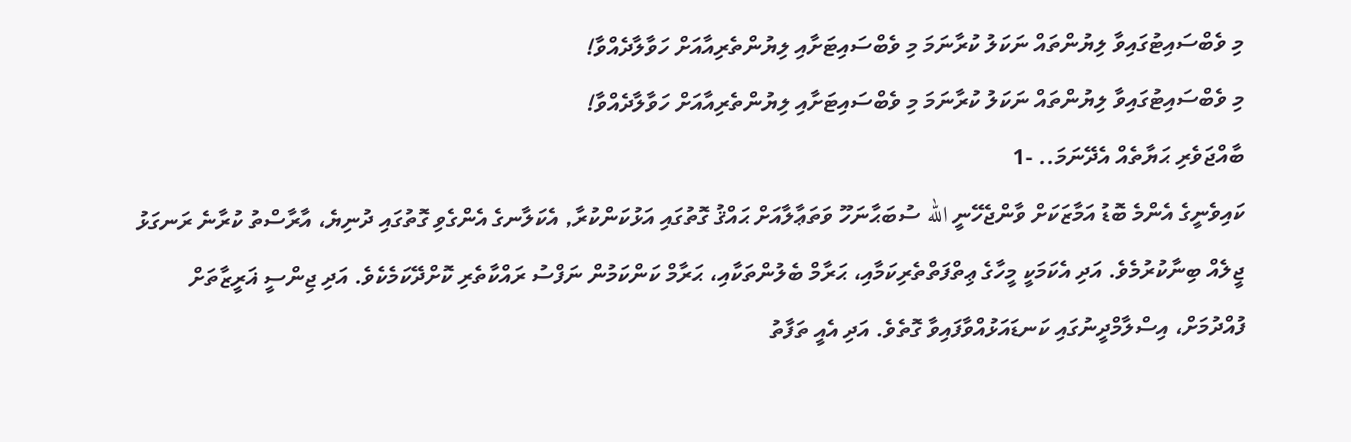މި ވެބްސައިޓުގައިވާ ލިޔުންތައް ނަކަލު ކުރާނަމަ މި ވެބްސައިޓަށާއި ލިޔުންތެރިއާއަށް ހަވާލާދެއްވާ!
މި ވެބްސައިޓުގައިވާ ލިޔުންތައް ނަކަލު ކުރާނަމަ މި ވެބްސައިޓަށާއި ލިޔުންތެރިއާއަށް ހަވާލާދެއްވާ!
ބާއްޖަވެރި ޙަޔާތެއް އެދޭނަމަ.. -1
ކައިވެނީގެ އެންމެ ބޮޑު އަމާޒަކަށް ވާންޖެހޭނީ الله ސުބަޙާނަހޫ ވަތަޢާލާއަށް ޙައްޤު ގޮތުގައި އަޅުކަންކުރާ, އެކަލާނގެ އެންގެވި ގޮތުގައި ދުނިޔެ، އާރާސްތު ކުރާނެ ރަނގަޅު ޖީލެއް ބިނާކުރުމެވެ. އަދި އެކަމަކީ މީހާގެ ޢިތްފަތްތެރިކަމާއި، ޙަރާމް ބެލުންތަކާއި، ޙަރާމް ކަންކަމުން ނަފްސު ރައްކާތެރި ކޮށްދޭކަމެކެވެ. އަދި ޖިންސީ ޣަރީޒާތަށް ފުއްދުމަށް، އިސްލާމްދީނުގައި ކަނޑައަޅުއްވާފައިވާ ގޮތެވެ. އަދި އެއީ ތަފާތު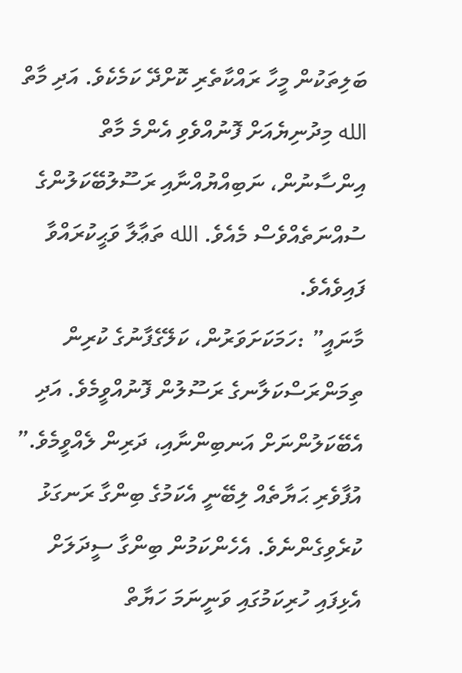ބަލިތަކުން މީހާ ރައްކާތެރި ކޮށްދޭ ކަމެކެވެ. އަދި މާތް الله މިދުނިޔެއަށް ފޮނުއްވެވި އެންމެ މާތް އިންސާނުން، ނަބިއްޔުއްނާއި ރަސޫލުބޭކަލުންގެ ސުއްނަތެއްވެސް މެއެވެ. الله ތަޢާލާ ވަޙީކުރައްވާ ފައިވެއެވެ.
މާނައީ” :ހަމަކަށަވަރުން، ކަލޭގެފާނުގެ ކުރިން ތިމަންރަސްކަލާނގެ ރަސޫލުން ފޮނުއްވީމެވެ. އަދި އެބޭކަލުންނަށް އަނބިންނާއި، ދަރިން ލެއްވީމެވެ.”
އުފާވެރި ޙަޔާތެއް ލިބޭނީ އެކަމުގެ ބިންގާ ރަނގަޅު ކުރެވިގެންނެވެ. އެހެންކަމުން ބިންގާ ސީދަލަށް އެޅިފައި ހުރިކަމުގައި ވަނީނަމަ ހަޔާތް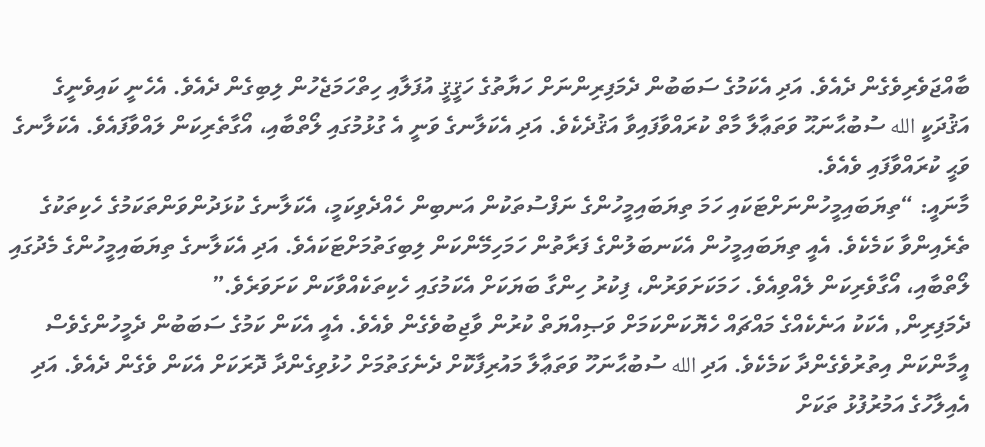ބާއްޖަވެރިވެގެން ދެއެވެ. އަދި އެކަމުގެ ސަބަބުން ދެމަފިރިންނަށް ހަޔާތުގެ ހަޤީޤީ އުފަލާއި ހިތްހަމަޖެހުން ލިބިގެން ދެއެވެ. އެހެނީ ކައިވެނީގެ އަޤުދަކީ الله ސުބުޙާނަޙޫ ވަތަޢާލާ މާތް ކުރައްވާފައިވާ އަޤުދެކެވެ. އަދި އެކަލާނގެ ވަނީ އެ ގުޅުމުގައި ލޯތްބާއި، އޯގާތެރިކަން ލައްވާފައެވެ. އެކަލާނގެ ވަޙީ ކުރައްވާފައި ވެއެވެ.
މާނައީ: “ތިޔަބައިމީހުންނަށްޓަކައި ހަމަ ތިޔަބައިމީހުންގެ ނަފްސުތަކުން އަނބިން ހެއްދެވިކަމީ، އެކަލާނގެ ކުޅަދުންވަންތަކަމުގެ ހެކިތަކުގެ ތެރެއިންވާ ކަމެކެވެ. އެއީ ތިޔަބައިމީހުން އެކަނބަލުންގެ ފަރާތުން ހަމަހިމޭންކަން ލިބިގަތުމަށްޓަކައެވެ. އަދި އެކަލާނގެ ތިޔަބައިމީހުންގެ މެދުގައި ލޯތްބާއި، އޯގާވެރިކަން ލެއްވިއެވެ. ހަމަކަށަވަރުން، ފިކުރު ހިންގާ ބަޔަކަށް އެކަމުގައި ހެކިތަކެއްވާކަން ކަށަވަރެވެ.”
ދެމަފިރިން, އެކަކު އަނެކެއްގެ މައްޗައް ހެޔޮކަންކަމަށް ވަޞިއްޔަތް ކުރުން ވާޖިބުވެގެން ވެއެވެ. އެއީ އެކަން ކަމުގެ ސަބަބުން ދެމީހުންގެވެސް އީމާންކަން އިތުރުވެގެންދާ ކަމެކެވެ. އަދި الله ސުބުޙާނަހޫ ވަތަޢާލާ މައުރިފާކޮށް ދެނެގަތުމަށް ހުޅުވިގެންދާ ދޮރަކަށް އެކަން ވެގެން ދެއެވެ. އަދި އެއިލާހުގެ އަމުރުފުޅު ތަކަށް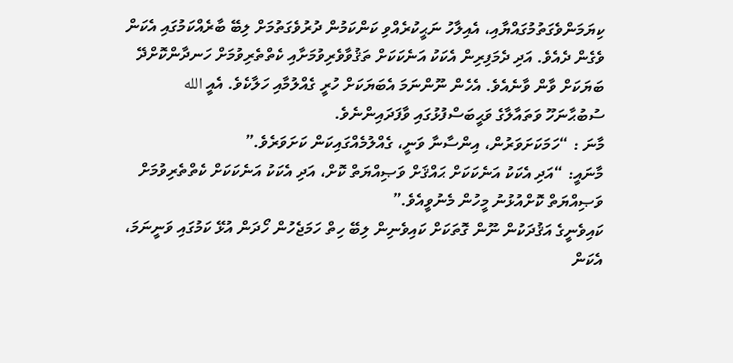ކިޔަމަންވެގަތުމުގައްޔާއި، އެއިލާހު ނަޙީކުރެއްވި ކަންކަމުން ދުރުވެގަތުމަށް ލިބޭ ބާރެއްކަމުގައި އެކަން ވެގެން ދެއެވެ. އަދި ދެމަފިރިން އެކަކު އަނެކަކަށް ތަޤުވާވެރިވުމަށާއި ކެތްތެރިވުމަށް ހަނދާންކޮށްދޭ ބަޔަކަށް ވާން ވާނެއެވެ. އެހެން ނޫންނަމަ އެބަޔަކަށް ހުރީ ގެއްލުމާއި ހަލާކެވެ. އެއީ الله ސުބުޙާނަހޫ ވަތައާލާގެ ވަޙީބަސްފުޅުގައި ވާފަދައިންނެވެ.
މާނަ : “ހަމަކަށަވަރުން، އިންސާނާ ވަނީ، ގެއްލުމެއްގައިކަން ކަށަވަރެވެ.”
މާނައީ: “އަދި އެކަކު އަނެކަކަށް ޙައްޤަށް ވަޞިއްޔަތް ކޮށް، އަދި އެކަކު އަނެކަކަށް ކެތްތެރިވުމަށް ވަޞިއްޔަތް ކޮށްއުޅުނު މީހުން މެނުވީއެވެ.”
ކައިވެނީގެ އަޤުދަކުން ނޫން ގޮތަކަށް ކައިވެނިން ލިބޭ ހިތް ހަމަޖެހުން ހޯދަން އުޅޭ ކަމުގައި ވަނީނަމަ، އެކަން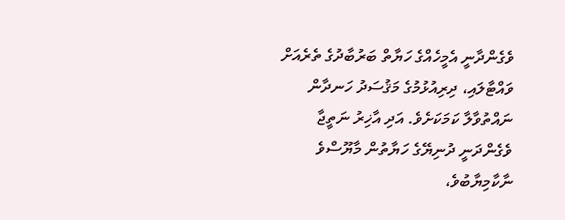ވެގެންދާނީ އެމީހެއްގެ ހަޔާތް ބަރުބާދުގެ ތެރެއަށް ވައްޓާލައި، ދިރިއުޅުމުގެ މަޤުސަދު ހަނދާން ނައްތުވާލާ ކަމަކަށެވެ. އަދި އާޚިރު ނަތީޖާ ވެގެންދަނީ ދުނިޔޭގެ ހަޔާތުން މާޔޫސްވެ ނާކާމިޔާބުވެ،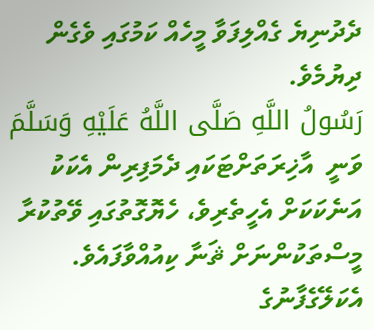ދެދުނިޔެ ގެއްލިފަވާ މީހެއް ކަމުގައި ވެގެން ދިޔުމެވެ.
رَسُولُ اللَّهِ صَلَّى اللَّهُ عَلَيْهِ وَسَلَّمَ ވަނީ  އާޚިރަތަށްޓަކައި ދެމަފިރިން އެކަކު އަނެކަކަށް އެހީތެރިވެ، ހެޔޮގޮތުގައި ވޭތުކުރާ މީސްތަކުންނަށް ޘަނާ ކިއުއްވާފައެވެ. އެކަލޭގެފާނުގެ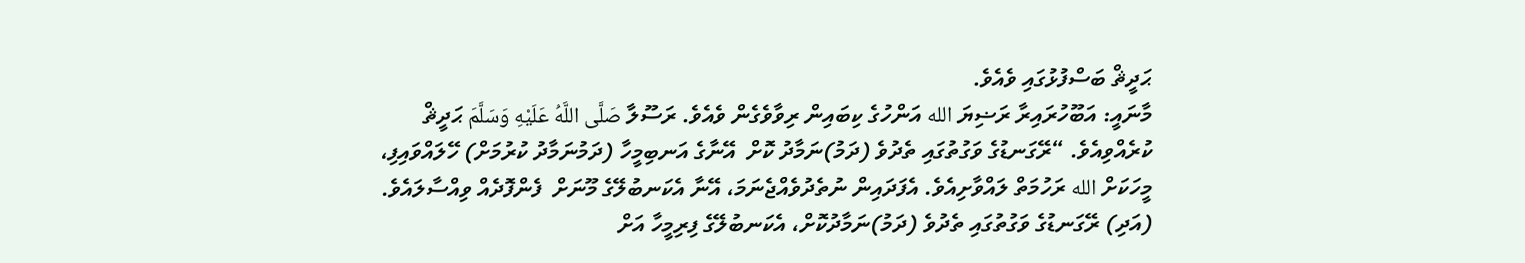ޙަދީޘް ބަސްފުޅުގައި ވެއެވެ.
މާނައީ: އަބޫހުރައިރާ ރަޟިޔަ الله އަންހުގެ ކިބައިން ރިވާވެގެން ވެއެވެ. ރަސޫލާ صَلَّى اللَّهُ عَلَيْهِ وَسَلَّمَ ޙަދީޘް ކުރެއްވިއެވެ. “ރޭގަނޑުގެ ވަގުތުގައި ތެދުވެ (ދަމު)ނަމާދު ކޮށް  އޭނާގެ އަނބިމީހާ (ދަމުނަމާދު ކުރުމަށް) ހޭލައްވައިފި، މީހަކަށް الله ރަހުމަތް ލައްވާށިއެވެ. އެފަދައިން ނުތެދުވެއްޖެނަމަ، އޭނާ އެކަނބުލޭގެ މޫނަށް  ފެންފޮދެއް ވިއްސާލައެވެ. (އަދި) ރޭގަނޑުގެ ވަގުތުގައި ތެދުވެ (ދަމު)ނަމާދުކޮށް، އެކަނބުލޭގެ ފިރިމީހާ އަށް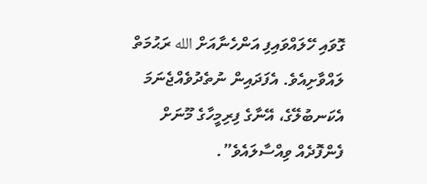ގޮވައި ހޭލައްވައިފި އަންހެނާއަށް الله ރަޙުމަތް ލައްވާށިއެވެ. އެފަދައިން ނުތެދުވެއްޖެނަމަ އެކަނބުލޭގެ، އޭނާގެ ފިރިމީހާގެ މޫނަށް ފެންފޮދެއް ވިއްސާލައެވެ”.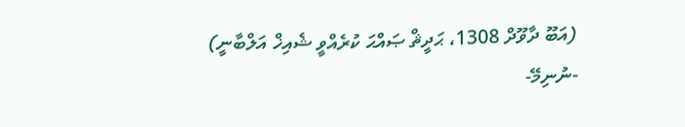(އަބޫ ދާވޫދް 1308، ޙަދީޘް ޞައްޙަ ކުރެއްވީ ޝެއިޚް އަލްބާނީ)
-ނުނިމޭ-